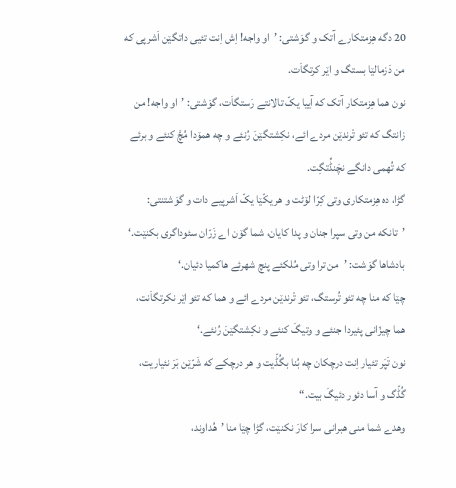20 دگه هِزمتکارے آتک و گوَشتی: ’او واجه! اِش اِنت تئیی داتگێن اَشرپی که من دَزمالێا بستگ و اێر کرتگاَت.
نون هما هِزمتکار آتک که آییا یکّ تالانتے رَستگاَت، گوَشتی: ’او واجه! من زانتگ که تئو تْرندێن مردے ائے، نکِشتگێنَ رُنئے و چه همۆدا مُچَّ کنئے و برئے که تُهمی دانگے نچَنڈِّتگِت.
گڑا، ده هِزمتکاری وتی کِرّا لۆٹت و هر یکّێا یکّ اَشرپیے دات و گوَشتنتی: ’تانکه من وتی سپرا جنان و پدا کایان، شما گۆن اے زَرّان سئوداگری بکنێت.‘
بادشاها گوَشت: ’من ترا وتی مُلکئے پنچ شهرئے هاکمیا دئیان.‘
چێا که منا چه تئو تُرستگ، تئو تْرندێن مردے ائے و هما که تئو اێر نکرتگاَنت، هما چیزّانی پئیردا جنئے و وتیگَ کنئے و نکِشتگێنَ رُنئے.‘
نون تَپَر تئیار اِنت درچکان چه بُنا بگُڈّیت و هر درچکے که شَرّێن بَرَ نئیاریت، گُڈّگ و آسا دئور دئیگَ بیت.“
وهدے شما منی هبرانی سرا کارَ نکنێت، گڑا چێا منا ’هُداوند،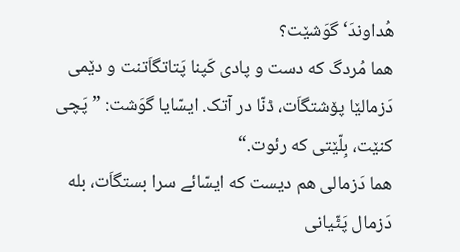هُداوندَ‘ گوَشێت؟
هما مُردگ که دست و پادی کَپنا پَتاتگاَتنت و دێمی دَزمالێا پۆشتگاَت، ڈنّا در آتک. ایسّایا گوَشت: ”پَچی کنێت، بِلّێتی که رئوت.“
هما دَزمالی هم دیست که ایسّائے سرا بستگاَت، بله دَزمال پَٹّیانی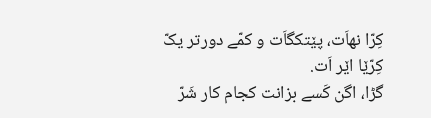کِرّا نهاَت، پێتکگاَت و کمّے دورتر یکّ کِرّێا اێر اَت.
گڑا، اگن کَسے بزانت کجام کار شَرّ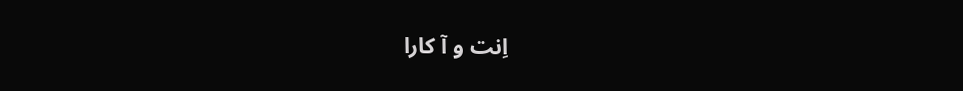اِنت و آ کارا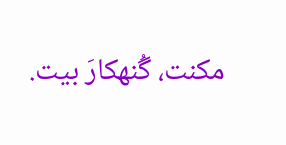مکنت، گُنهکارَ بیت.